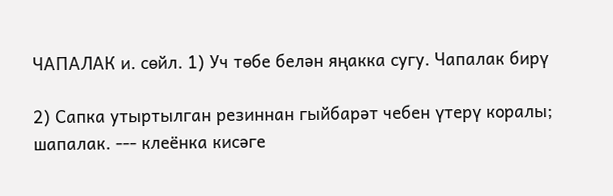ЧАПАЛАК и. сөйл. 1) Уч төбе белән яңакка сугу. Чапалак бирү

2) Сапка утыртылган резиннан гыйбарәт чебен үтерү коралы; шапалак. --- клеёнка кисәге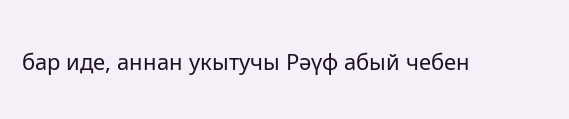бар иде, аннан укытучы Рәүф абый чебен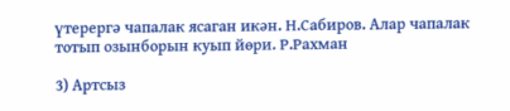үтерергә чапалак ясаган икән. Н.Сабиров. Алар чапалак тотып озынборын куып йөри. Р.Рахман

3) Артсыз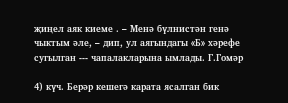җиңел аяк киеме . – Менә бүлнистән генә чыктым әле, – дип, ул аягындагы «Б» хәрефе сугылган --- чапалакларына ымлады. Г.Гомәр

4) күч. Берәр кешегә карата ясалган бик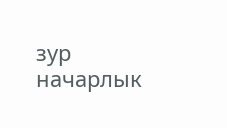зур начарлык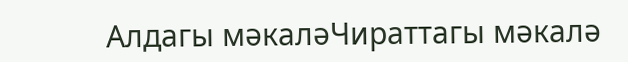Алдагы мәкаләЧираттагы мәкалә